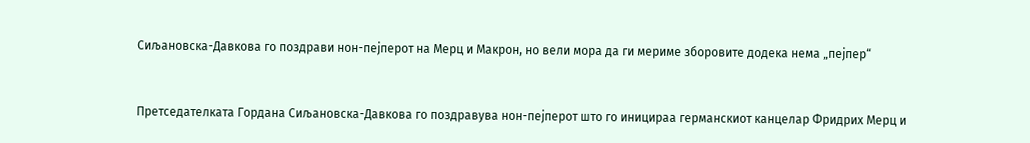Сиљановска-Давкова го поздрави нон-пејперот на Мерц и Макрон, но вели мора да ги мериме зборовите додека нема „пејпер“


Претседателката Гордана Сиљановска-Давкова го поздравува нон-пејперот што го иницираа германскиот канцелар Фридрих Мерц и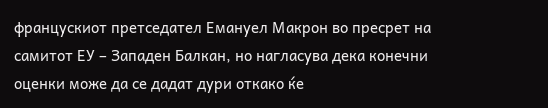францускиот претседател Емануел Макрон во пресрет на самитот ЕУ – Западен Балкан, но нагласува дека конечни оценки може да се дадат дури откако ќе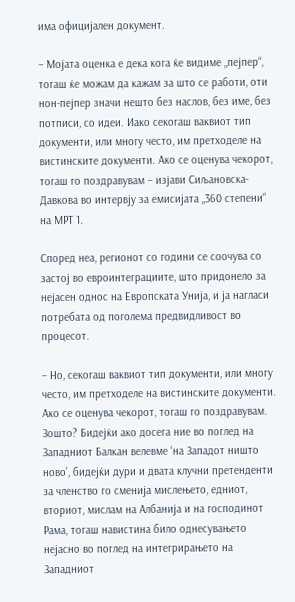има официјален документ.

– Мојата оценка е дека кога ќе видиме „пејпер“, тогаш ќе можам да кажам за што се работи, оти нон-пејпер значи нешто без наслов, без име, без потписи, со идеи. Иако секогаш ваквиот тип документи, или многу често, им претходеле на вистинските документи. Ако се оценува чекорот, тогаш го поздравувам – изјави Сиљановска-Давкова во интервју за емисијата „360 степени“ на МРТ 1.

Според неа, регионот со години се соочува со застој во евроинтеграциите, што придонело за нејасен однос на Европската Унија, и ја нагласи потребата од поголема предвидливост во процесот.

– Но, секогаш ваквиот тип документи, или многу често, им претходеле на вистинските документи. Ако се оценува чекорот, тогаш го поздравувам. Зошто? Бидејќи ако досега ние во поглед на Западниот Балкан велевме ‘на Западот ништо ново’, бидејќи дури и двата клучни претенденти за членство го сменија мислењето, едниот, вториот, мислам на Албанија и на господинот Рама, тогаш навистина било однесувањето нејасно во поглед на интегрирањето на Западниот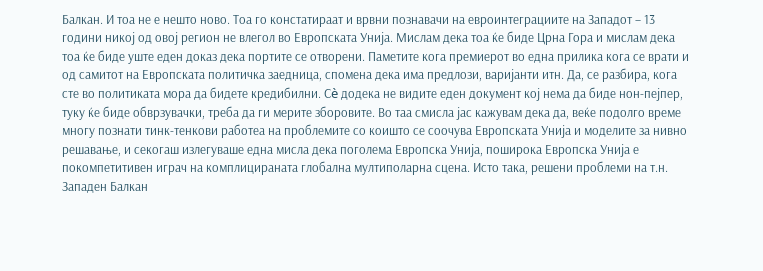Балкан. И тоа не е нешто ново. Тоа го констатираат и врвни познавачи на евроинтеграциите на Западот – 13 години никој од овој регион не влегол во Европската Унија. Мислам дека тоа ќе биде Црна Гора и мислам дека тоа ќе биде уште еден доказ дека портите се отворени. Паметите кога премиерот во една прилика кога се врати и од самитот на Европската политичка заедница, спомена дека има предлози, варијанти итн. Да, се разбира, кога сте во политиката мора да бидете кредибилни. Сè додека не видите еден документ кој нема да биде нон-пејпер, туку ќе биде обврзувачки, треба да ги мерите зборовите. Во таа смисла јас кажувам дека да, веќе подолго време многу познати тинк-тенкови работеа на проблемите со коишто се соочува Европската Унија и моделите за нивно решавање, и секогаш излегуваше една мисла дека поголема Европска Унија, поширока Европска Унија е покомпетитивен играч на комплицираната глобална мултиполарна сцена. Исто така, решени проблеми на т.н. Западен Балкан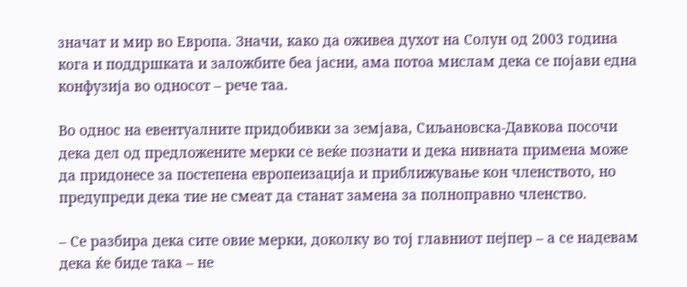значат и мир во Европа. Значи, како да оживеа духот на Солун од 2003 година кога и поддршката и заложбите беа јасни, ама потоа мислам дека се појави една конфузија во односот – рече таа.

Во однос на евентуалните придобивки за земјава, Сиљановска-Давкова посочи дека дел од предложените мерки се веќе познати и дека нивната примена може да придонесе за постепена европеизација и приближување кон членството, но предупреди дека тие не смеат да станат замена за полноправно членство.

– Се разбира дека сите овие мерки, доколку во тој главниот пејпер – а се надевам дека ќе биде така – не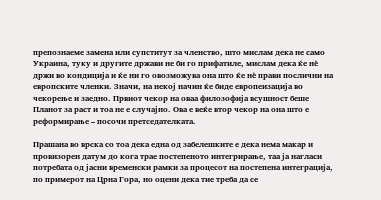препознаеме замена или супститут за членство, што мислам дека не само Украина, туку и другите држави не би го прифатиле, мислам дека ќе нè држи во кондиција и ќе ни го овозможува она што ќе нè прави послични на европските членки. Значи, на некој начин ќе биде европеизација во чекорење и заедно. Првиот чекор на оваа филозофија всушност беше Планот за раст и тоа не е случајно. Ова е веќе втор чекор на она што е реформирање – посочи претседателката.

Прашана во врска со тоа дека една од забелешките е дека нема макар и провизорен датум до кога трае постепеното интегрирање, таа ја нагласи потребата од јасни временски рамки за процесот на постепена интеграција, по примерот на Црна Гора, но оцени дека тие треба да се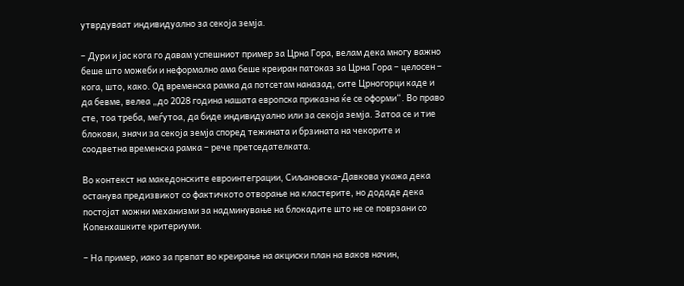утврдуваат индивидуално за секоја земја.

– Дури и јас кога го давам успешниот пример за Црна Гора, велам дека многу важно беше што можеби и неформално ама беше креиран патоказ за Црна Гора – целосен – кога, што, како. Од временска рамка да потсетам наназад, сите Црногорци каде и да бевме, велеа „до 2028 година нашата европска приказна ќе се оформи“. Во право сте, тоа треба, меѓутоа, да биде индивидуално или за секоја земја. Затоа се и тие блокови, значи за секоја земја според тежината и брзината на чекорите и соодветна временска рамка – рече претседателката.

Во контекст на македонските евроинтеграции, Сиљановска-Давкова укажа дека останува предизвикот со фактичкото отворање на кластерите, но додаде дека постојат можни механизми за надминување на блокадите што не се поврзани со Копенхашките критериуми.

– На пример, иако за првпат во креирање на акциски план на ваков начин,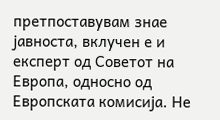претпоставувам знае јавноста, вклучен е и експерт од Советот на Европа, односно од Европската комисија. Не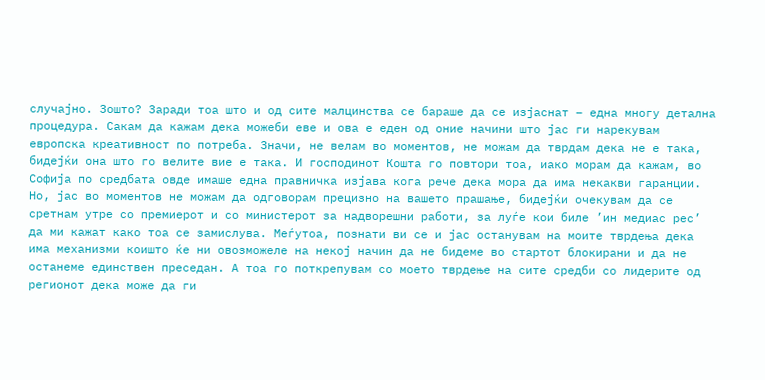случајно. Зошто? Заради тоа што и од сите малцинства се бараше да се изјаснат – една многу детална процедура. Сакам да кажам дека можеби еве и ова е еден од оние начини што јас ги нарекувам европска креативност по потреба. Значи, не велам во моментов, не можам да тврдам дека не е така, бидејќи она што го велите вие е така. И господинот Кошта го повтори тоа, иако морам да кажам, во Софија по средбата овде имаше една правничка изјава кога рече дека мора да има некакви гаранции. Но, јас во моментов не можам да одговорам прецизно на вашето прашање, бидејќи очекувам да се сретнам утре со премиерот и со министерот за надворешни работи, за луѓе кои биле ’ин медиас рес’ да ми кажат како тоа се замислува. Меѓутоа, познати ви се и јас останувам на моите тврдења дека има механизми коишто ќе ни овозможеле на некој начин да не бидеме во стартот блокирани и да не останеме единствен преседан. А тоа го поткрепувам со моето тврдење на сите средби со лидерите од регионот дека може да ги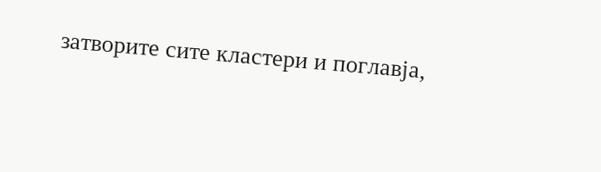затворите сите кластери и поглавја,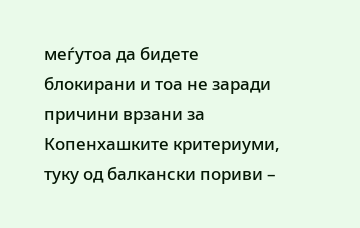меѓутоа да бидете блокирани и тоа не заради причини врзани за Копенхашките критериуми, туку од балкански пориви –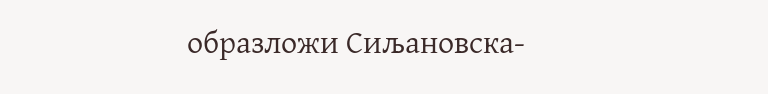образложи Сиљановска-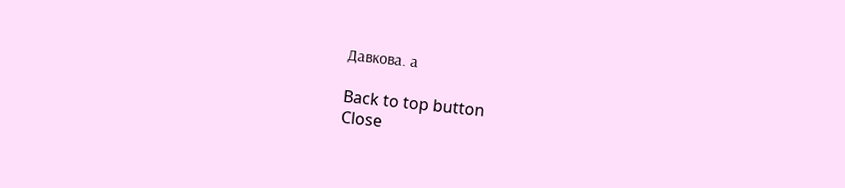Давкова. а

Back to top button
Close